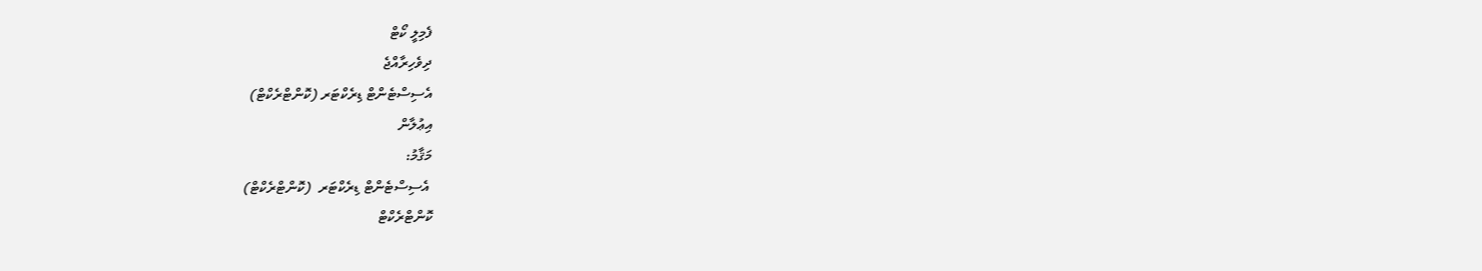ފެމިލީ ކޯޓް
ދިވެހިރާއްޖެ
އެސިސްޓެންޓް ޑިރެކްޓަރ (ކޮންޓްރެކްޓް)
އިޢުލާން
މަޤާމު:
 އެސިސްޓެންޓް ޑިރެކްޓަރ  (ކޮންޓްރެކްޓް)
ކޮންޓްރެކްޓް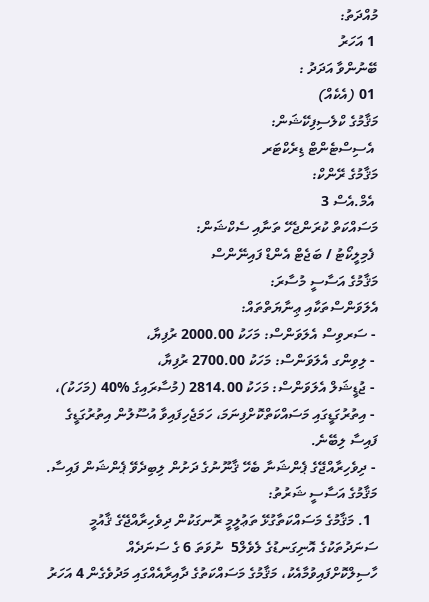މުއްދަތު:
 1 އަހަރު
ބޭނުންވާ އަދަދު :
 01 (އެކެއް)
މަޤާމުގެ ކްލެސިފިކޭޝަން:
 އެސިސްޓެންޓް ޑިރެކްޓަރ
މަޤާމުގެ ރޭންކް:
 އެމް.އެސް 3
މަސައްކަތް ކުރަންޖެހޭ ތަނާއި ސެކްޝަން:
 ފެމިލީކޯޓު / ބަޖެޓް އެންޑް ފައިނޭންސް
މަޤާމުގެ އަސާސީ މުސާރަ:
އެލަވަންސްތަކާއި ޢިނާޔަތްތައް:
 - ސަރވިސް އެލަވަންސް: މަހަކު 2000.00 ރުފިޔާ،
 - ލިވިންގ އެލަވަންސް: މަހަކު 2700.00 ރުފިޔާ،
 - ޖުޑީޝަލް އެލަވަންސް: މަހަކު 2814.00 (މުސާރައިގެ %40 (މަހަކު)،
 - އިތުރުގަޑީގައި މަސައްކަތްކޮށްފިނަމަ، ހަމަޖެހިފައިވާ އުސޫލުން އިތުރުގަޑީގެ ފައިސާ ލިބޭނެ.
 - ދިވެހިރާއްޖޭގެ ޕެންޝަނާ ބެހޭ ޤާނޫނުގެ ދަށުން ލިބިދެވޭ ޕެންޝަން ފައިސާ.
މަޤާމުގެ އަސާސީ ޝަރުތު:
  1. މަޤާމުގެ މަސައްކަތާގުޅޭ ތަޢުލީމީ ރޮނގަކުން ދިވެހިރާއްޖޭގެ ޤާއުމީ ސަނަދުތަކުގެ އޮނިގަނޑުގެ ލެވެލް5  ނުވަތަ 6 ގެ ސަނަދެއް ހާސިލްކޮށްފައިވުމާއެކު، މަޤާމުގެ މަސައްކަތުގެ ދާއިރާއެއްގައި މަދުވެގެން 4 އަހަރު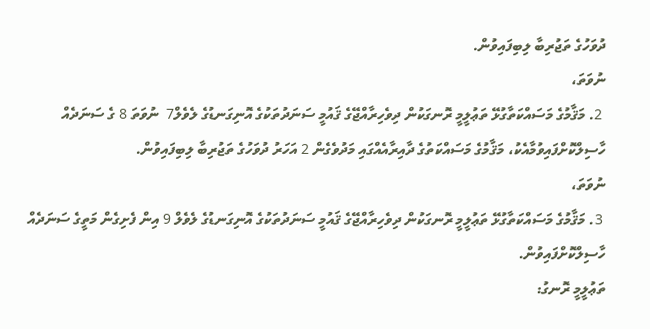ދުވަހުގެ ތަޖުރިބާ ލިބިފައިވުން.
ނުވަތަ،
 2. މަޤާމުގެ މަސައްކަތާގުޅޭ ތަޢުލީމީ ރޮނގަކުން ދިވެހިރާއްޖޭގެ ޤައުމީ ސަނަދުތަކުގެ އޮނިގަނޑުގެ ލެވެލް7  ނުވަތަ 8 ގެ ސަނަދެއް ހާސިލްކޮށްފައިވުމާއެކު، މަޤާމުގެ މަސައްކަތުގެ ދާއިރާއެއްގައި މަދުވެގެން 2 އަހަރު ދުވަހުގެ ތަޖުރިބާ ލިބިފައިވުން.
ނުވަތަ،
 3. މަޤާމުގެ މަސައްކަތާގުޅޭ ތަޢުލީމީ ރޮނގަކުން ދިވެހިރާއްޖޭގެ ޤައުމީ ސަނަދުތަކުގެ އޮނިގަނޑުގެ ލެވެލް 9 އިން ފެށިގެން މަތީގެ ސަނަދެއް ހާސިލްކޮށްފައިވުން.
ތަޢުލީމީ ރޮނގު: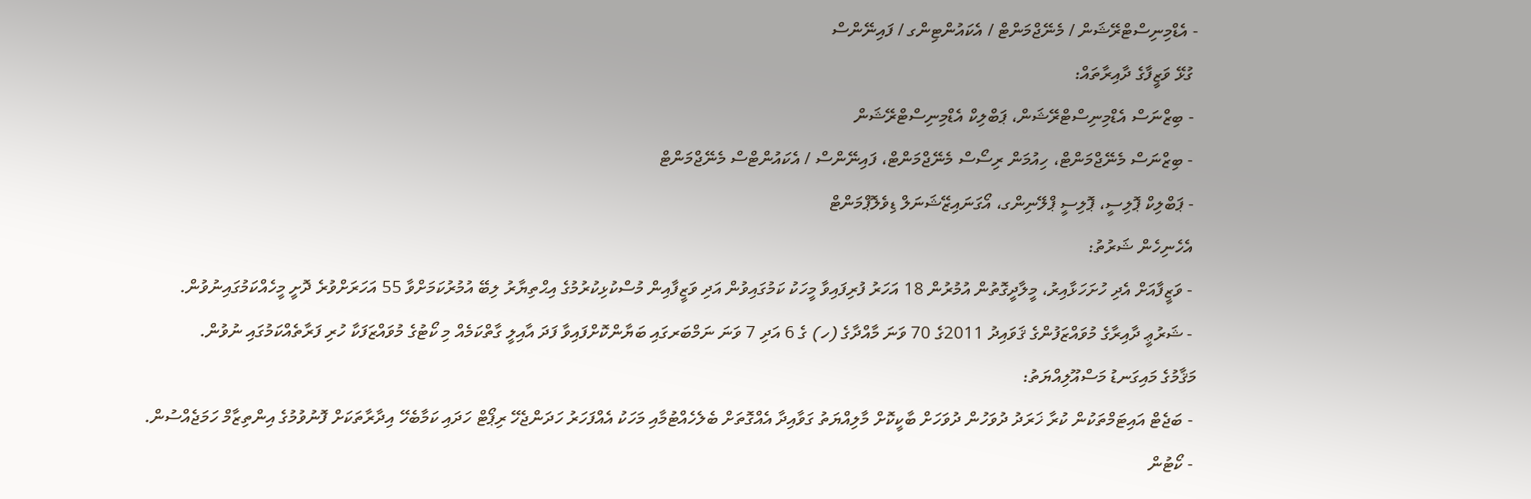- އެޑްމިނިސްޓްރޭޝަން / މެނޭޖްމަންޓް / އެކައުންޓިންގ / ފައިނޭންސް
 ގުޅޭ ވަޒީފާގެ ދާއިރާތައް:
 - ބިޒްނަސް އެޑްމިނިސްޓްރޭޝަން، ޕަބްލިކް އެޑްމިނިސްޓްރޭޝަން
 - ބިޒްނަސް މެނޭޖްމަންޓް، ހިއުމަން ރިސޯސް މެނޭޖްމަންޓް، ފައިނޭންސް / އެކައުންޓްސް މެނޭޖްމަންޓް
 - ޕަބްލިކް ޕޮލިސީ، ޕޮލިސީ ޕްލޭނިންގ، އޯގަނައިޒޭޝަނަލް ޑިވެލޮޕްމަންޓް
 އެހެނިހެން ޝަރުތު:
 - ވަޒީފާއަށް އެދި ހުށަހަޅާއިރު، މީލާދީގޮތުން އުމުރުން 18 އަހަރު ފުރިފައިވާ މީހަކު ކަމުގައިވުން އަދި ވަޒީފާއިން މުސްކުޅިކުރުމުގެ އިޙްތިޔާރު ލިބޭ އުމުރުކަމަށްވާ 55 އަހަރަށްވުރެ ދޮށީ މީހެއްކަމުގައިނުވުން.
 - ޝަރުޢީ ދާއިރާގެ މުވައްޒަފުންގެ ޤަވައިދު 2011ގެ 70 ވަނަ މާއްދާގެ (ހ) ގެ 6 އަދި 7 ވަނަ ނަމްބަރގައި ބަޔާންކޮށްފައިވާ ފަދަ އާއިލީ ގާތްކަމެއް މި ކޯޓުގެ މުވައްޒަފަކާ ހުރި ފަރާތެއްކަމުގައި ނުވުން.
މަޤާމުގެ މައިގަނޑު މަސްއޫލިއްޔަތު:
 - ބަޖެޓް އައިޓަމްތަކުން ކުރާ ޚަރަދު ދުވަހުން ދުވަހަށް ބާކީކޮށް މާލިއްޔަތު ގަވާއިދާ އެއްގޮތަށް ބެލެހެއްޓުމާއި މަހަކު އެއްފަހަރު ހަދަންޖެހޭ ރިޕޯޓް ހަދައި ކަމާބެހޭ އިދާރާތަކަށް ފޮނުވުމުގެ އިންތިޒާމް ހަމަޖެއްސުން.
 - ކޯޓުން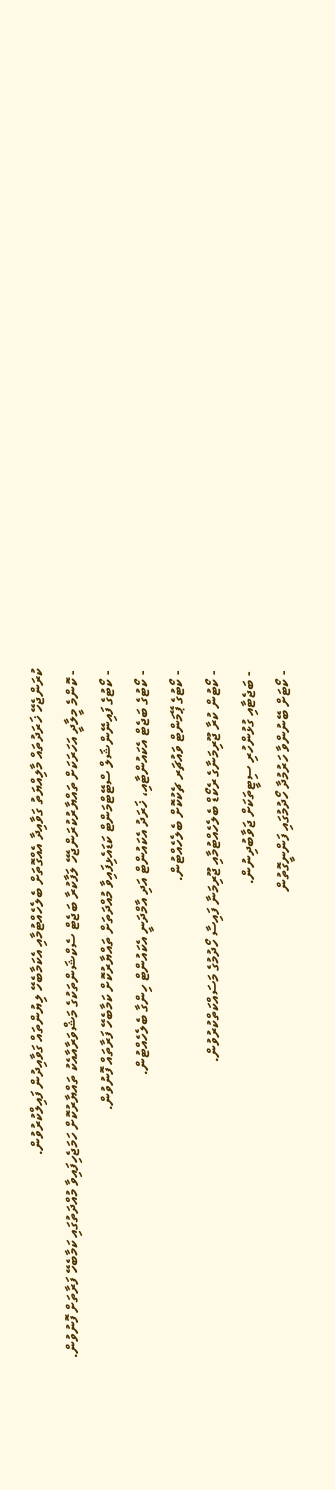ކުރަންޖެހޭ ޚަރަދުތައް މާލިއްޔަތު ގަވާއިދާ އެއްގޮތަށް ބެލެހެއްޓުމާއި އެކަމާބެހޭ ލިޔުންތައް ގަވާއިދުން ފައިލްކުރުވުން.
 - ކޮންމެ މީލާދީ އަހަރަކަށް ތައްޔާރުކުރަންޖެހޭ ލަފާކުރާ ބަޖެޓް ސެކްޝަންތަކުގެ މަޝްވަރާއާއެކު ތައްޔާރުކޮށް ހަމަޖެހިފައިވާ މުއްދަތުގައި ކަމާބެހޭ ފަރާތަށް ފޮނުވުން.
 - ކޯޓުގެ ފައިނޭންޝަލް ސްޓޭޓްމަންޓް ކަޑައެޅިފައިވާ މުއްދަތަށް ތައްޔާރުކޮށް ކަމާބެހޭ ފަރާތައް ފޮނުވުން.
 - ކޯޓުގެ ބަޖެޓް އެކައުންޓާއި، ޚަރަދު އެކައުންޓް އަދި އާމްދަނީ އެކައުންޓް ހިންގާ ބެލެހެއްޓުން.
 - ކޯޓުގެ ޕޭމަންޓް ވައުޗަރ ޗެކުކޮށް ބެލެހެއްޓުން.
 - ކޯޓުން ކުރާ ޖޫރިމަނާގެ ރެކޯޑް ބެލެހެއްޓުމާއި ޖޫރިމަނާ ފައިސާ ހޯދުމުގެ މަސައްކަތްކުރުވުން.
 - ބަޖެޓާއި ގުޅުންހުރި ސިޓީތަކަށް ޖަވާބުދިނުން.
 - ކޯޓަށް ބޭނުންވާ ހަރުމުދާ ހޯދުމުގައި ފަންނީގޮތުން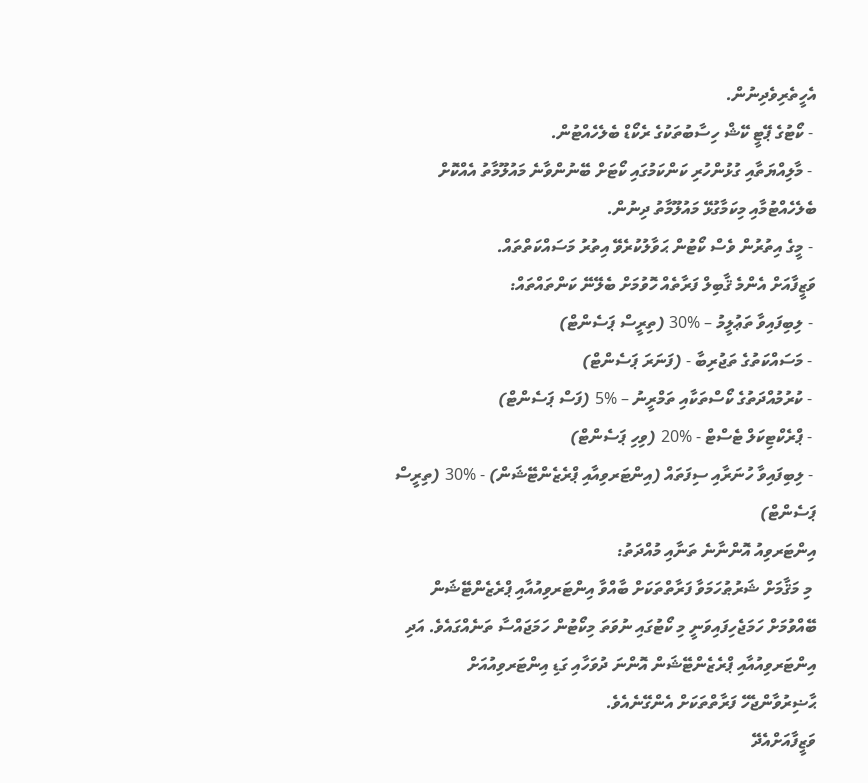އެހީތެރިވެދިނުން.
 - ކޯޓުގެ ޕޭޓީ ކޭޝް ހިސާބުތަކުގެ ރެކޯޑް ބެލެހެއްޓުން.
 - މާލިއްޔަތާއި ގުޅުންހުރި ކަންކަމުގައި ކޯޓަށް ބޭނުންވާނެ މައުލޫމާތު އެއްކޮށް ބެލެހެއްޓުމާއި މިކަމާގުޅޭ މައުލޫމާތު ދިނުން.
 - މީގެ އިތުރުން ވެސް ކޯޓުން ޙަވާލުކުރެވޭ އިތުރު މަސައްކަތްތައް.
ވަޒީފާއަށް އެންމެ ޤާބިލް ފަރާތެއް ހޮވުމަށް ބެލޭނޭ ކަންތައްތައް:
 - ލިބިފައިވާ ތަޢުލީމު – %30 (ތިރީސް ޕަސެންޓް)
 - މަސައްކަތުގެ ތަޖުރިބާ - (ފަނަރަ ޕަސެންޓް)
 - ކުރުމުއްދަތުގެ ކޯސްތަކާއި ތަމްރީނު – %5 (ފަސް ޕަސެންޓް)
 - ޕްރެކްޓިކަލް ޓެސްޓް - %20 (ވިހި ޕަސެންޓް)
 - ލިބިފައިވާ ހުނަރާއި ސިފަތައް (އިންޓަރވިއާއި ޕްރެޒެންޓޭޝަން) - %30 (ތިރީސް ޕަސެންޓް)
އިންޓަރވިއު އޮންނާނެ ތަނާއި މުއްދަތު:
 މި މަޤާމަށް ޝަރުޠުހަމަވާ ފަރާތްތަކަށް ބާއްވާ އިންޓަރވިއުއާއި ޕްރެޒެންޓޭޝަން ބޭއްވުމަށް ހަމަޖެހިފައިވަނީ މި ކޯޓުގައި ނުވަތަ މިކޯޓުން ހަމަޖައްސާ ތަނެއްގައެވެ. އަދި އިންޓަރވިއުއާއި ޕްރެޒެންޓޭޝަން އޮންނަ ދުވަހާއި ގަޑި އިންޓަރވިއުއަށް ޙާޟިރުވާންޖެހޭ ފަރާތްތަކަށް އެންގޭނެއެވެ.
ވަޒީފާއަށްއެދޭ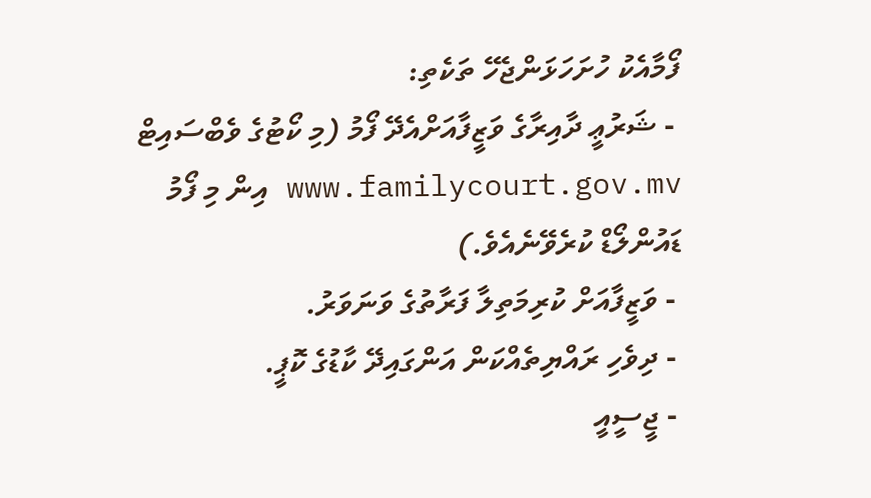ފޯމާއެކު ހުށަހަޅަންޖެހޭ ތަކެތި:
 - ޝަރުޢީ ދާއިރާގެ ވަޒީފާއަށްއެދޭ ފޯމު (މި ކޯޓުގެ ވެބްސައިޓް www.familycourt.gov.mv އިން މި ފޯމު ޑައުންލޯޑް ކުރެވޭނެއެވެ.)
 - ވަޒީފާއަށް ކުރިމަތިލާ ފަރާތުގެ ވަނަވަރު.
 - ދިވެހި ރައްޔިތެއްކަން އަންގައިދޭ ކާޑުގެ ކޮޕީ.
 - ޖީސީއީ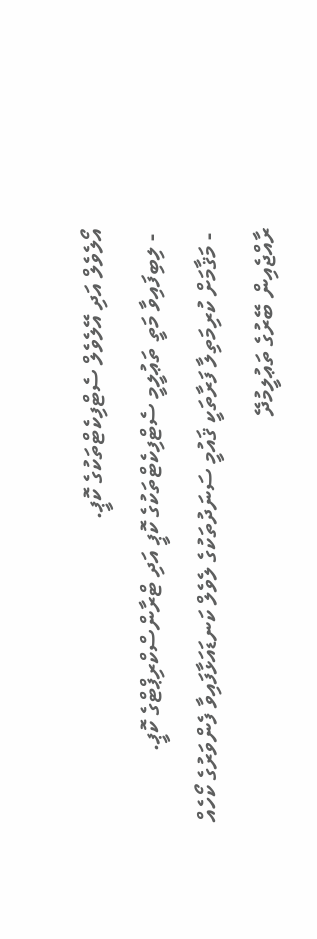އޯލެވެލް އަދި އޭލެވެލް ސެޓްފިކެޓްތަކުގެ ކޮޕީ.
 - ލިބިފައިވާ މަތީ ތަޢުލީމީ ސެޓްފިކެޓްތަކުގެ ކޮޕީ އަދި ޓްރާންސްކްރިޕްޓްގެ ކޮޕީ.
 - މަޤާމަށް ކުރިމަތިލާ ފަރާތަކީ ޤައުމީ ސަނަދުތަކުގެ ލެވެލް ކަނޑައަޅާފައިވާ ފެންވަރުގެ ކޯހެއް ރާއްޖެއިން ބޭރުގެ ތަޢުލީމުދޭ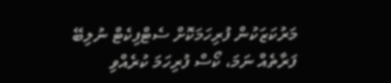މަރުކަޒަކުން ފުރިހަމަކޮށް ސެޓްފިކެޓް ނުލިބޭ ފަރާތެއް ނަމަ، ކޯސް ފުރިހަމަ ކުރެއްވި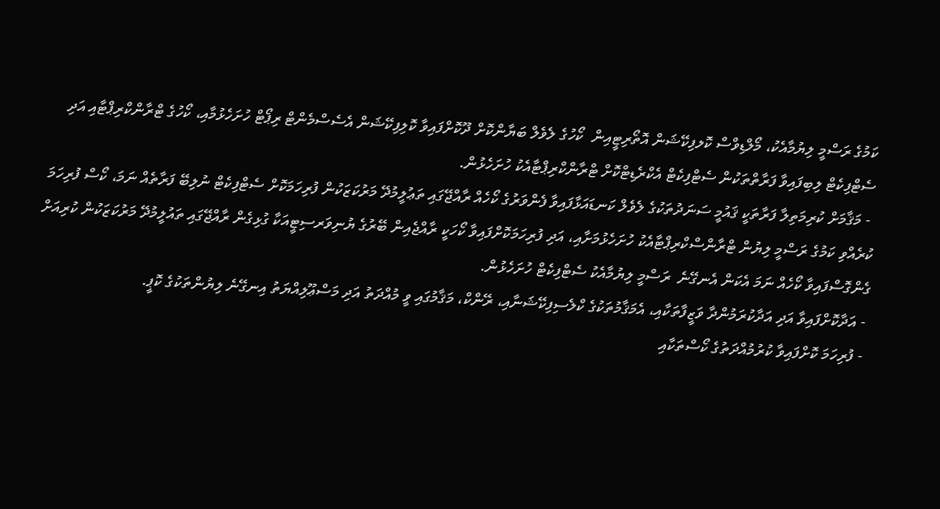ކަމުގެ ރަސްމީ ލިޔުމާއެކު، މޯލްޑިވްސް ކޮލފިކޭޝަން އޮތޯރިޓީއިން  ކޯހުގެ ލެވެލް ބަޔާންކޮށް ދޫކޮށްފައިވާ ކޮލިފިކޭޝަން އެސެސްމެންޓް ރިޕޯޓް ހުށަހެޅުމާއި، ކޯހުގެ ޓްރާންކްރިޕްޓާއި އަދި ސެޓްފިކެޓް ލިބިފައިވާ ފަރާތްތަކުން ސެޓްފިކެޓް އެކްރެޑިޓްކޮށް ޓްރާންކްރިޕްޓާއެކު ހުށަހެޅުން.
 - މަޤާމަށް ކުރިމަތިލާ ފަރާތަކީ ޤައުމީ ސަނަދުތަކުގެ ލެވެލް ކަނޑައަޅާފައިވާ ފެންވަރުގެ ކޯހެއް ރާއްޖޭގައި ތަޢުލީމުދޭ މަރުކަޒަކުން ފުރިހަމަކޮށް ސެޓްފިކެޓް ނުލިބޭ ފަރާތެއް ނަމަ، ކޯސް ފުރިހަމަ ކުރެއްވި ކަމުގެ ރަސްމީ ލިޔުން ޓްރާންސްކްރިޕްޓާއެކު ހުށަހެޅުމަށާއި، އަދި ފުރިހަމަކޮށްފައިވާ ކޯހަކީ ރާއްޖެއިން ބޭރުގެ ޔުނިވަރސިޓީއަކާ ގުޅިގެން ރާއްޖޭގައި ތައުލީމުދޭ މަރުކަޒަކުން ކުރިއަށް ގެންގޮސްފައިވާ ކޯހެއް ނަމަ އެކަން އެނގޭނެ  ރަސްމީ ލިޔުމާއެކު ސެޓްފިކެޓް ހުށަހެޅުން.
 - އަދާކޮށްފައިވާ އަދި އަދާކުރަމުންދާ ވަޒީފާތަކާއި، އެމަޤާމުތަކުގެ ކްލެސިފިކޭޝަނާއި، ރޭންކް، މަޤާމުގައި ވީ މުއްދަތު އަދި މަސްޢޫލިއްޔަތު އިނގޭނެ ލިޔުންތަކުގެ ކޮޕީ.
 - ފުރިހަމަ ކޮށްފައިވާ ކުރުމުއްދަތުގެ ކޯސްތަކާއި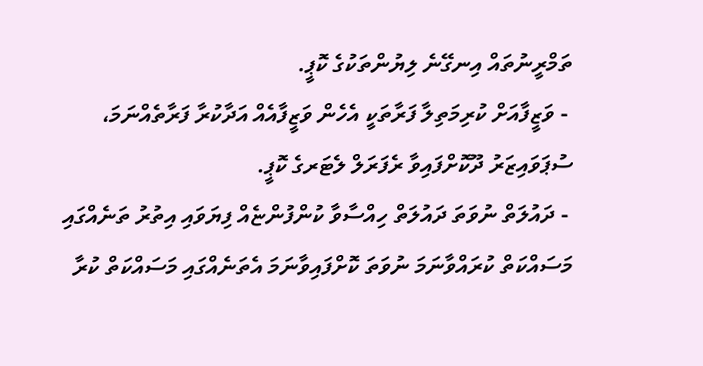ތަމްރީނުތައް އިނގޭނެ ލިޔުންތަކުގެ ކޮޕީ.
 - ވަޒީފާއަށް ކުރިމަތިލާ ފަރާތަކީ އެހެން ވަޒީފާއެއް އަދާކުރާ ފަރާތެއްނަމަ، ސުޕަވައިޒަރު ދޫކޮށްފައިވާ ރެފަރަލް ލެޓަރގެ ކޮޕީ.
 - ދައުލަތް ނުވަތަ ދައުލަތް ހިއްސާވާ ކުންފުންޏެއް ފިޔަވައި އިތުރު ތަނެއްގައި މަސައްކަތް ކުރައްވާނަމަ ނުވަތަ ކޮށްފައިވާނަމަ އެތަނެއްގައި މަސައްކަތް ކުރާ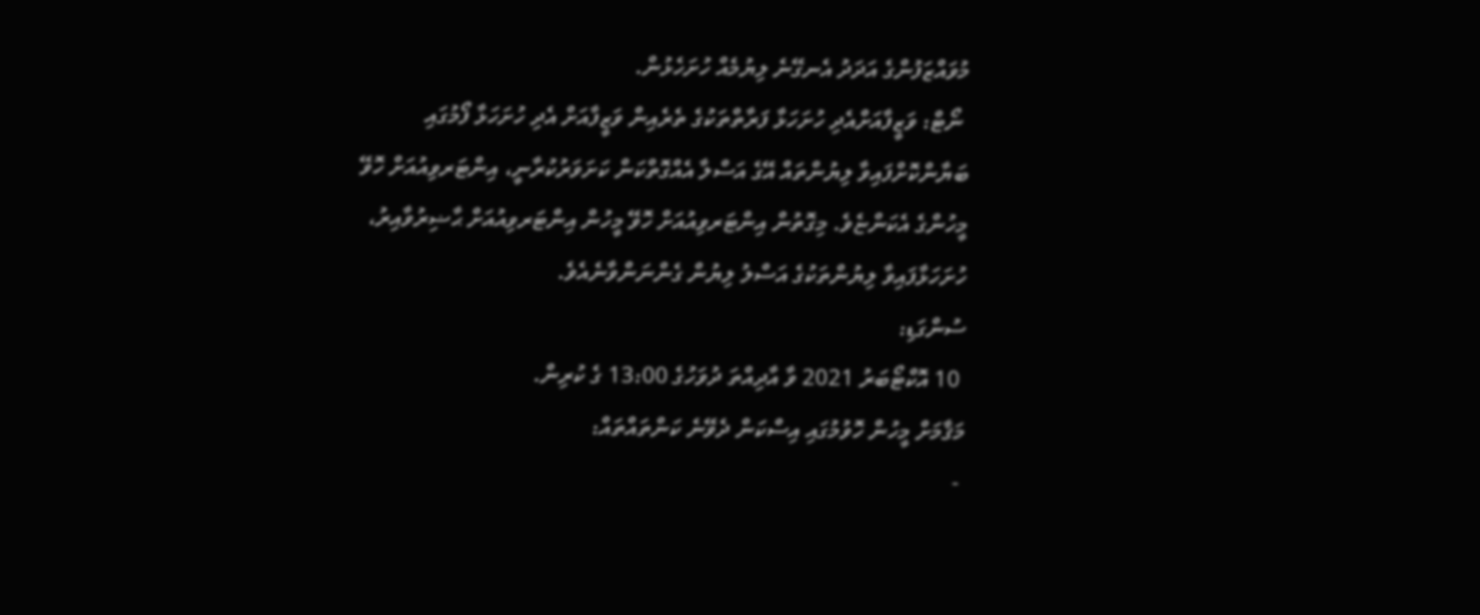މުވައްޒަފުންގެ އަދަދު އެނގޭނެ ލިޔުމެއް ހުށަހެޅުން.
 ނޯޓް: ވަޒީފާއަށްއެދި ހުށަހަޅާ ފަރާތްތަކުގެ ތެރެއިން ވަޒީފާއަށް އެދި ހުށަހަޅާ ފޯމުގައި ބަޔާންކޮށްފައިވާ ލިޔުންތައް އޭގެ އަސްލާ އެއްގޮތްކަން ކަށަވަރުކުރާނީ، އިންޓަރވިއުއަށް ހޮވޭ މީހުންގެ އެކަންޏެވެ. މިގޮތުން އިންޓަރވިއުއަށް ހޮވޭ މީހުން އިންޓަރވިއުއަށް ޙާޟިރުވާއިރު، ހުށަހަޅާފައިވާ ލިޔުންތަކުގެ އަސްލު ލިޔުން ގެންނަންވާނެއެވެ.
ސުންގަޑި:
 10 އޮކްޓޯބަރު 2021 ވާ އާދިއްތަ ދުވަހުގެ 13:00 ގެ ކުރިން.
މަޤާމަށް މީހުން ހޮވުމުގައި އިސްކަން ދެވޭނެ ކަންތައްތައް:
 -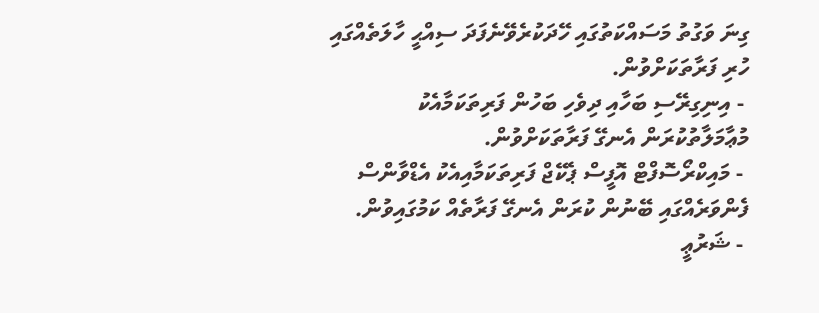ގިނަ ވަގުތު މަސައްކަތުގައި ހޭދަކުރެވޭނެފަދަ ސިއްޙީ ހާލަތެއްގައި ހުރި ފަރާތަކަށްވުން.
 - އިނިގިރޭސި ބަހާއި ދިވެހި ބަހުން ފަރިތަކަމާއެކު މުޢާމަލާތުކުރަން އެނގޭ ފަރާތަކަށްވުން.
 - މައިކްރޯސޮފްޓް އޮފީސް ޕެކޭޖް ފަރިތަކަމާއިއެކު އެޑްވާންސް ފެންވަރެއްގައި ބޭނުން ކުރަން އެނގޭ ފަރާތެއް ކަމުގައިވުން.
 - ޝަރުޢީ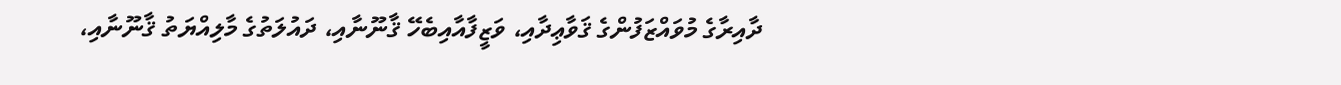ދާއިރާގެ މުވައްޒަފުންގެ ޤަވާޢިދާއި، ވަޒީފާއާއިބެހޭ ޤާނޫނާއި، ދައުލަތުގެ މާލިއްޔަތު ޤާނޫނާއި،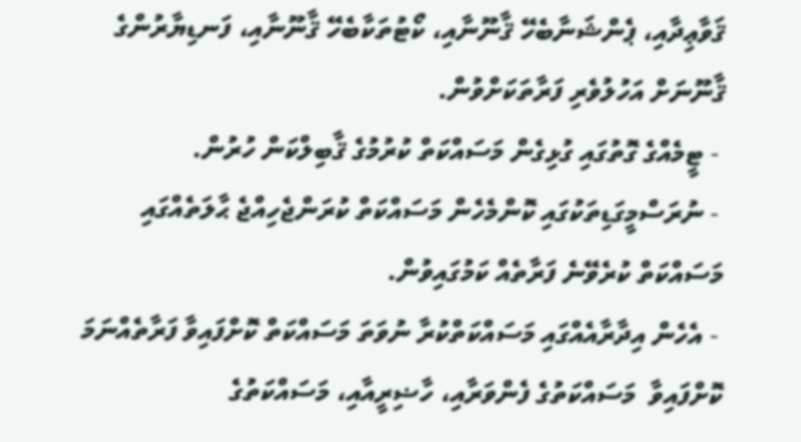ޤަވާޢިދާއި، ޕެންޝަނާބެހޭ ޤާނޫނާއި، ކޯޓުތަކާބެހޭ ޤާނޫނާއި، ފަނޑިޔާރުންގެ ޤާނޫނަށް އަހުލުވެރި ފަރާތަކަށްވުން.
 - ޓީމެއްގެ ގޮތުގައި ގުޅިގެން މަސައްކަތް ކުރުމުގެ ޤާބިލްކަން ހުރުން.
 - ނުރަސްމީގަޑިތަކުގައި ކޮންމެހެން މަސައްކަތް ކުރަންޖެހިއްޖެ ޙާލަތެއްގައި މަސައްކަތް ކުރެވޭނެ ފަރާތެއް ކަމުގައިވުން.
 - އެހެން އިދާރާއެއްގައި މަސައްކަތްކުރާ ނުވަތަ މަސައްކަތް ކޮށްފައިވާ ފަރާތެއްނަމަ ކޮށްފައިވާ  މަސައްކަތުގެ ފެންވަރާއި، ހާޟިރީއާއި، މަސައްކަތުގެ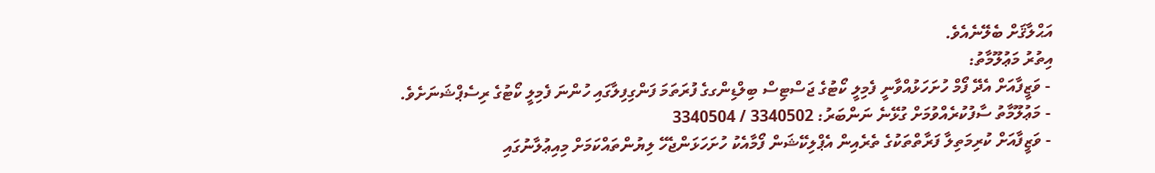އަޙްލާޤަށް ބެލޭނެއެވެ.
އިތުރު މަޢުލޫމާތު:
 - ވަޒީފާއަށް އެދޭ ފޯމް ހުށަހަޅުއްވާނީ ފެމިލީ ކޯޓުގެ ޖަސްޓިސް ބިލްޑިންގގެ ފުރަތަމަ ފަންގިފިލާގައި ހުންނަ ފެމިލީ ކޯޓުގެ ރިސެޕްޝަނަށެވެ.
 - މަޢުލޫމާތު ސާފުކުރެއްވުމަށް ގުޅޭނެ ނަންބަރު: 3340502 / 3340504
 - ވަޒީފާއަށް ކުރިމަތިލާ ފަރާތްތަކުގެ ތެރެއިން އެޕްލިކޭޝަން ފޯމާއެކު ހުށަހަޅަންޖެހޭ ލިޔުންތައްކަމަށް މިއިޢުލާނުގައި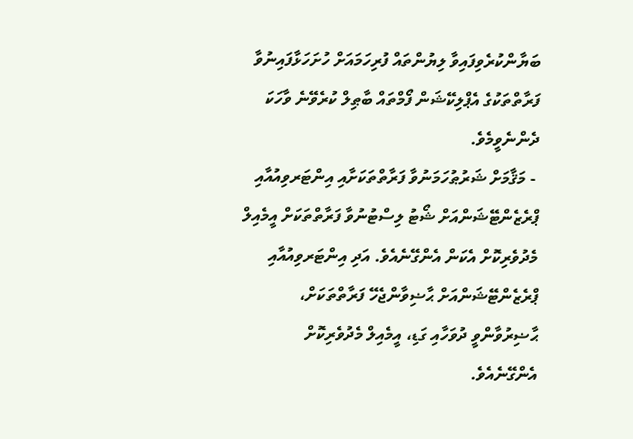ބަޔާންކުރެވިފައިވާ ލިޔުންތައް ފުރިހަމައަށް ހުށަހަޅާފައިނުވާ ފަރާތްތަކުގެ އެޕްލިކޭޝަން ފޯމްތައް ބާޠިލް ކުރެވޭނެ ވާހަކަ ދެންނެވީމެވެ.
 - މަޤާމަށް ޝަރުޠުހަމަނުވާ ފަރާތްތަކަށާއި އިންޓަރވިއުއާއި ޕްރެޒެންޓޭޝަންއަށް ޝޯޓު ލިސްޓުނުވާ ފަރާތްތަކަށް އީމެއިލް މެދުވެރިކޮށް އެކަން އެންގޭނެއެވެ. އަދި އިންޓަރވިއުއާއި ޕްރެޒެންޓޭޝަންއަށް ޙާޟިވާންޖެހޭ ފަރާތްތަކަށް، ޙާޟިރުވާންވީ ދުވަހާއި ގަޑި، އީމެއިލް މެދުވެރިކޮށް އެންގޭނެއެވެ.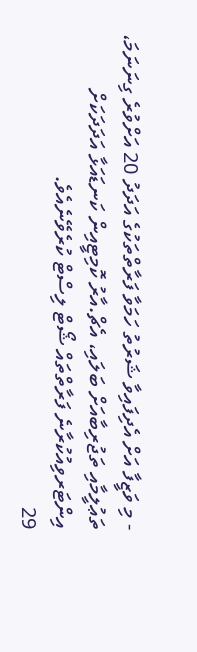- މި ވަޒީފާ އަށް އެދިފައިވާ ޝަރުތު ހަމަވާ ފަރާތްތަކުގެ އަދަދު 20 އަށްވުރެ ގިނަނަމަ، ތަޢުލީމާއި ތަޖުރިބާއަށް ބަލައި، އެޗް.އާރު ކޮމިޓީއިން ކަނޑައަޅާ އަދަދަކަށް އިންޓަރވިއުކުރާނެ ފަރާތްތައް ޝޯޓް ލިސްޓް ކުރެވޭނެއެވެ.
29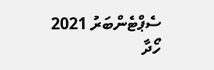ސެޕްޓެންބަރު 2021
ހޯދާ